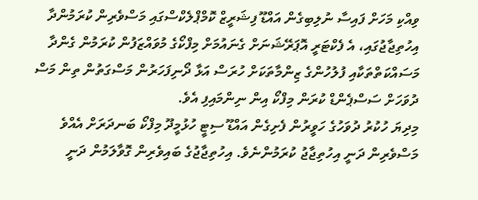ވިއްކި މަހަށް ފައިސާ ނުލިބިގެން އައްޑޫ ފިޝަރީޒް ކޮމްޕްލެކްސްގައި މަސްވެރިން ކުރަމުންދާ އިހުތިޖާޖުގައި، އެ ފެކްޓަރީ އޮޕަރޭޝަނަށް ގެނައުމަށް މިފްކޯގެ މުވައްޒަފުން ކުރަމުން ގެންދާ މަސައްކަތްތަކާއި ފުލުހުންގެ ޒިންމާތަކަށް ހުރަސް އަޅާ ދޯނިފަހަރުން މަސްގަތުން ތިން މަސް ދުވަހަށް ސަސްޕެންޑް ކުރަން މިފްކޯ އިން ނިންމައިފި އެވެ.
މިދިޔަ ހުކުރު ދުވަހުގެ ހަވީރުން ފެށިގެން އައްޑޫ ސިޓީ ހުޅުމީދޫ މިފްކޯ ބަނދަރަށް އެއްވެ މަސްވެރިން ދަނީ އިހުތިޖާޖު ކުރަމުންނެވެ. އިހުތިޖާޖުގެ ބައިވެރިން ގޮވާލަމުން ދަނީ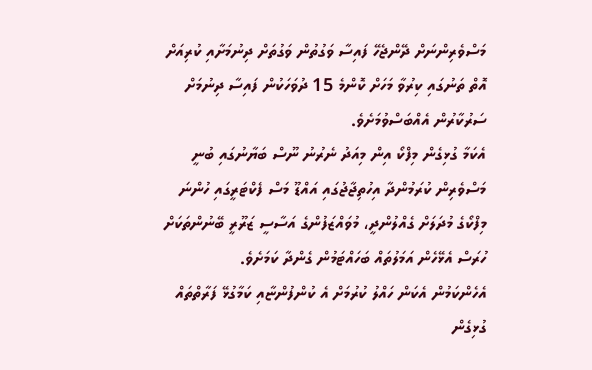މަސްވެރިންނަށް ދޭންޖެހޭ ފައިސާ ވަގުތުން ވަގުތަށް ދިނުމަށާއި ކުރިއަށް އޮތް ތަނުގައި ކިރުވާ މަހަށް ކޮންމެ 15 ދުވަހަކުން ފައިސާ ދިނުމަށް ސަރުކާރުން އެއްބަސްވުމަށެވެ.
އެކަމާ ގުޅިގެން މިފްކޯ އިން މިއަދު ނެރުނު ނޫސް ބަޔާނުގައި ބުނީ މަސްވެރިން ކުރަމުންދާ އިހުތިޖާޖުގައި އައްޑޫ މަސް ފެކްޓަރީގައި ހުންނަ މިފްކޯގެ މުދަލަށް ގެއްލުންދީ، މުވައްޒަފުންގެ އަސާސީ ޒަރޫރީ ބޭނުންތަކަށް ހުރަސް އެޅޭހެން އަމަލުތައް ބަހައްޓަމުން ގެންދާ ކަމަށެވެ.
އެހެންކަމުން އެކަން ހައްލު ކުރުމަށް އެ ކުންފުންޏާއި ކަމާގުޅޭ ފަރާތްތައް ގުޅިގެން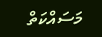މަސައްކަތް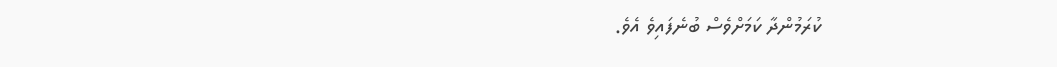ކުރަމުންދާ ކަމަށްވެސް ބުނެފައިވެ އެވެ.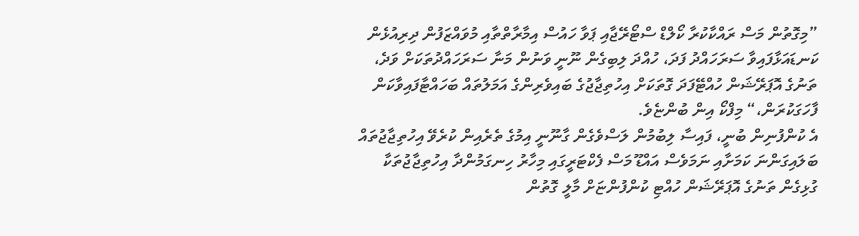”މިގޮތުން މަސް ރައްކާކުރާ ކޯލްޑް ސްޓޯރޭޖާއި ޕަވާ ހައުސް އިމާރާތްތާއި މުވައްޒަފުން ދިރިއުޅެން ކަނޑައަޅާފައިވާ ސަރަހައްދު ފަދަ، ހުއްދަ ލިބިގެން ނޫނީ ވަނުން މަނާ ސަރަހައްދުތަކަށް ވަދެ، ތަނުގެ އޮޕަރޭޝަން ހުއްޓޭފަދަ ގޮތަކަށް އިހުތިޖާޖުގެ ބައިވެރިންގެ އަމަލުތައް ބަހައްޓާފައިވާކަން ފާހަގަކުރަން،“ މިފްކޯ އިން ބުންޏެވެ.
އެ ކުންފުނިން ބުނީ، ފައިސާ ލިބުމުން ލަސްވެގެން ގާނޫނީ އިމުގެ ތެރެއިން ކުރެވޭ އިހުތިޖާޖުތައް ބަލައިގަންނަ ކަމަށާއި ނަމަވެސް އައްޑޫ މަސް ފެކްޓަރީގައި މިހާރު ހިނގަމުންދާ އިހުތިޖާޖުތަކާ ގުޅިގެން ތަނުގެ އޮޕަރޭޝަން ހުއްޓި ކުންފުންޏަށް މާލީ ގޮތުން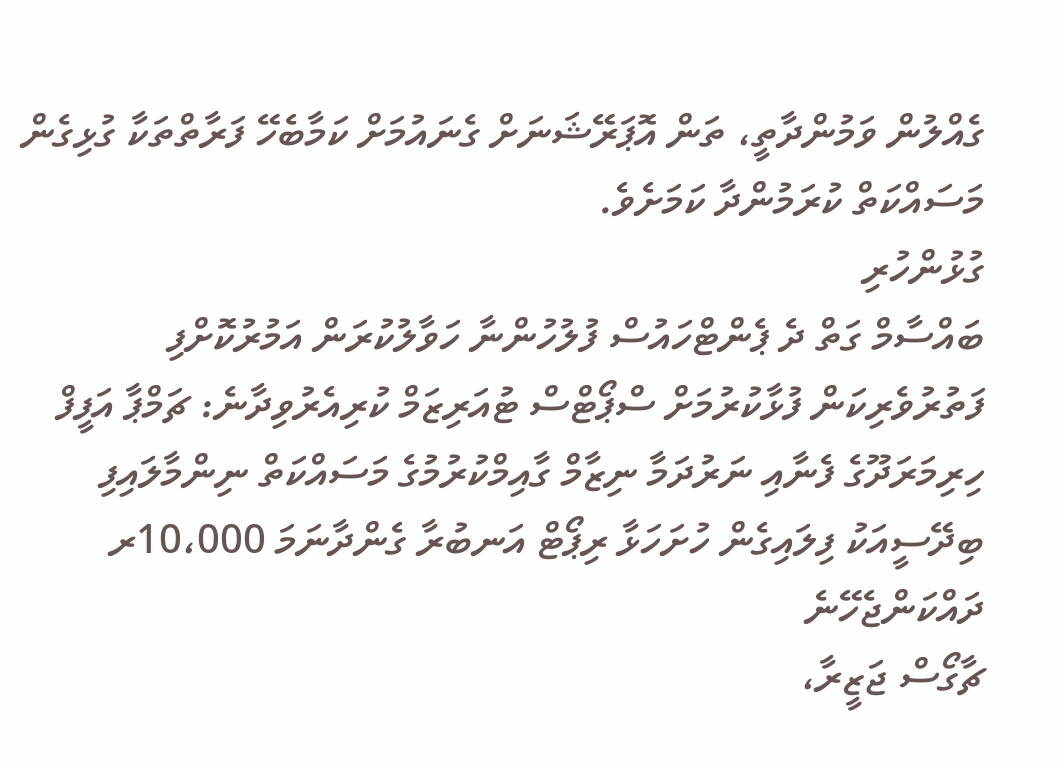ގެއްލުން ވަމުންދާތީ، ތަން އޮޕަރޭޝަނަށް ގެނައުމަށް ކަމާބެހޭ ފަރާތްތަކާ ގުޅިގެން މަސައްކަތް ކުރަމުންދާ ކަމަށެވެ.
ގުޅުންހުރި
ބައްސާމް ގަތް ދެ ޕެންޓްހައުސް ފުލުހުންނާ ހަވާލުކުރަން އަމުރުކޮށްފި
ފަތުރުވެރިކަން ފުޅާކުރުމަށް ސްޕޯޓްސް ޓުއަރިޒަމް ކުރިއެރުވިދާނެ: ޗަމްޕާ އަފީފް
ހިރިމަރަދޫގެ ފެނާއި ނަރުދަމާ ނިޒާމް ގާއިމްކުރުމުގެ މަސައްކަތް ނިންމާލައިފި
ބިދޭސީއަކު ފިލައިގެން ހުށަހަޅާ ރިޕޯޓް އަނބުރާ ގެންދާނަމަ 10،000ރ ދައްކަންޖެހޭނެ
ޗާގޯސް ޖަޒީރާ،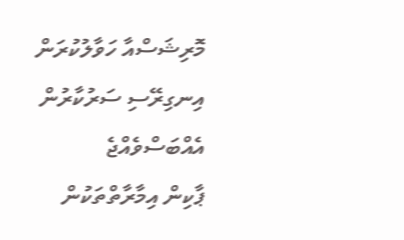މޮރިޝަސްއާ ހަވާލުކުރަން އިނގިރޭސި ސަރުކާރުން އެއްބަސްވެއްޖެ
ޕާކިން އިމާރާތްތަކުން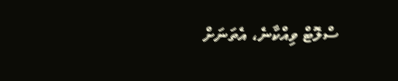ސްލޮޓް ވިއްކާނެ، އެތަނަށް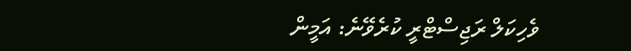ވެހިކަލް ރަޖިސްޓްރީ ކުރެވޭނެ: އަމީން